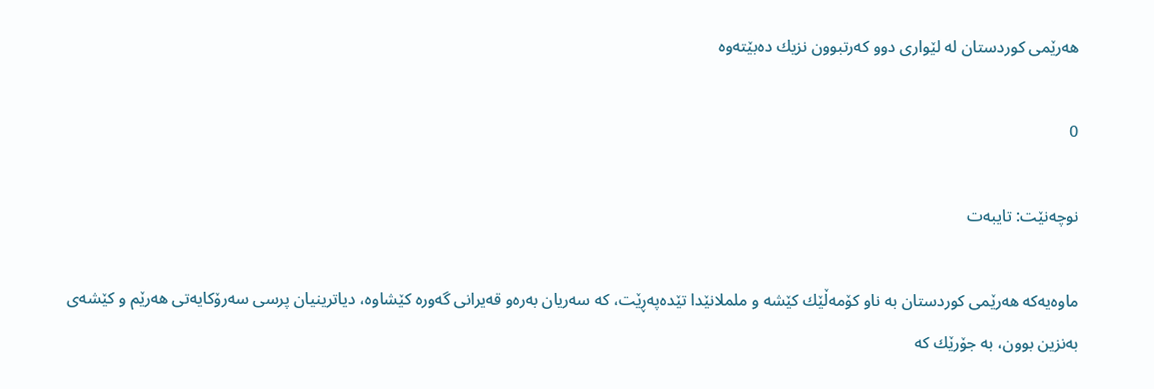هەرێمی كوردستان لە لێواری دوو كەرتبوون نزیك دەبێتەوە

0

نوچه‌نێت: تایبەت

ماوه‌یه‌كه‌ هه‌رێمی كوردستان به‌ ناو كۆمه‌ڵێك كێشه‌ و ململانێدا تێده‌په‌ڕێت، كه‌ سه‌ریان به‌ره‌و قه‌یرانی گه‌وره‌ كێشاوه‌، دیاترینیان پرسی سه‌رۆكایه‌تی هه‌رێم و كێشه‌ی به‌نزین بوون، به‌ جۆرێك كە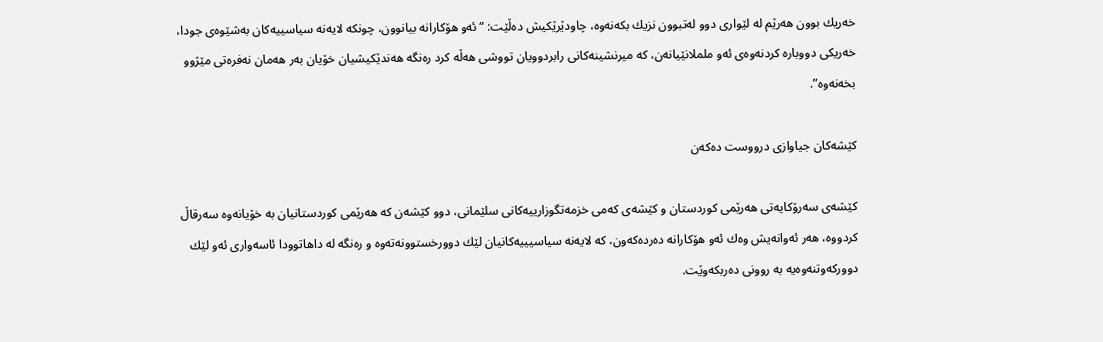خه‌ریك بوون هه‌رێم له‌ لێواری دوو له‌تبوون نزیك بكه‌نه‌وه‌، چاودێرێكیش ده‌ڵێت: “ئه‌و هۆكارانه‌ بیانوون، چونكه‌ لایه‌نه‌ سیاسییه‌كان به‌شێوه‌ی جودا، خه‌ریكی دووباره‌ كردنه‌وه‌ی ئه‌و ململانێیانه‌ن، كه‌ میرنشینه‌كانی رابردوویان تووشی هه‌ڵه‌ كرد رەنگە هەندێکیشیان خۆیان بەر هەمان نەفرەتی مێژوو بخەنەوە”.

كێشه‌كان جیاوازی درووست دەكەن

كێشه‌ی سه‌رۆكایه‌تی هه‌رێمی كوردستان و كێشه‌ی كه‌می خزمه‌تگوزارییه‌كانی سلێمانی، دوو كێشه‌ن كه‌ هه‌رێمی كوردستانیان به‌ خۆیانه‌وه‌ سه‌رقاڵ كردووه‌، هه‌ر ئه‌وانه‌یش وه‌ك ئه‌و هۆكارانه‌ ده‌رده‌كه‌ون، كه‌ لایه‌نه‌ سیاسیییه‌كانیان لێك دوورخستوونه‌ته‌وه و رەنگە لە داهاتوودا ئاسەواری ئەو لێك دووركەوتنەوەیە بە روونی دەربكەوێت‌.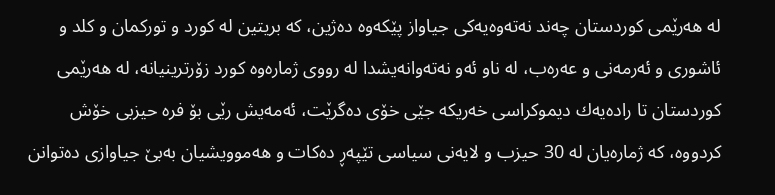لە هەرێمی كوردستان چەند نەتەوەیەكی جیاواز پێكەوە دەژین، كە بریتین لە كورد و توركمان و كلد و ئاشوری و ئەرمەنی و عەرەب، لە ناو ئەو نەتەوانەیشدا لە رووی ژمارەوە كورد زۆرترینیانە، لە هەرێمی كوردستان تا رادەیەك دیموكراسی خەریكە جێی خۆی دەگرێت، ئەمەیش رێی بۆ فرە حیزبی خۆش كردووە، كە ژمارەیان لە 30 حیزب و لایەنی سیاسی تێپەڕ دەكات و هەموویشیان بەبێ جیاوازی دەتوانن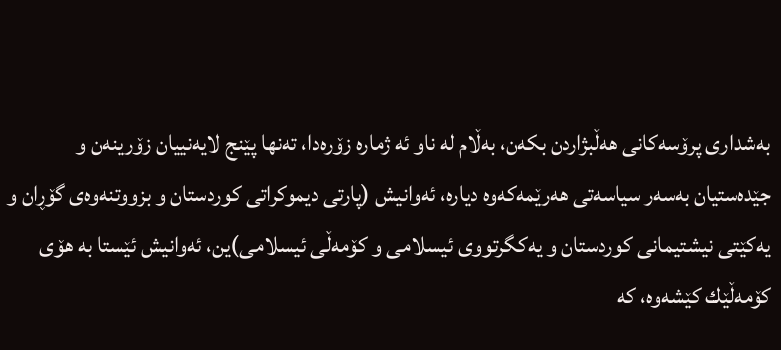بەشداری پرۆسەكانی هەڵبژاردن بكەن، بەڵام لە ناو ئە ژمارە زۆرەدا، تەنها پێنج لایەنییان زۆرینەن و جێدەستیان بەسەر سیاسەتی هەرێمەكەوە دیارە، ئەوانیش (پارتی دیموكراتی كوردستان و بزووتنەوەی گۆڕان و یەكێتی نیشتیمانی كوردستان و یەكگرتووی ئیسلامی و كۆمەڵی ئیسلامی)ین، ئەوانیش ئێستا بە هۆی كۆمەڵێك كێشەوە، كە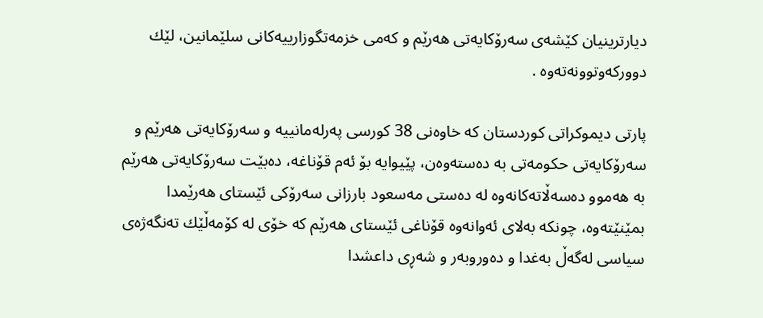دیارترینیان كێشەی سەرۆكایەتی هەرێم و كەمی خزمەتگوزارییەكانی سلێمانین، لێك دووركەوتوونەتەوە .

پارتی دیموكراتی كوردستان كە خاوەنی 38 كورسی پەرلەمانییە و سەرۆكایەتی هەرێم و سەرۆكایەتی حكومەتی بە دەستەوەن، پێیوایە بۆ ئەم قۆناغە، دەبێت سەرۆكایەتی هەرێم بە هەموو دەسەڵاتەكانەوە لە دەستی مەسعود بارزانی سەرۆكی ئێستای هەرێمدا بمێنێتەوە، چونكە بەلای ئەوانەوە قۆناغی ئێستای هەرێم كە خۆی لە كۆمەڵێك تەنگەژەی سیاسی لەگەڵ بەغدا و دەوروبەر و شەڕی داعشدا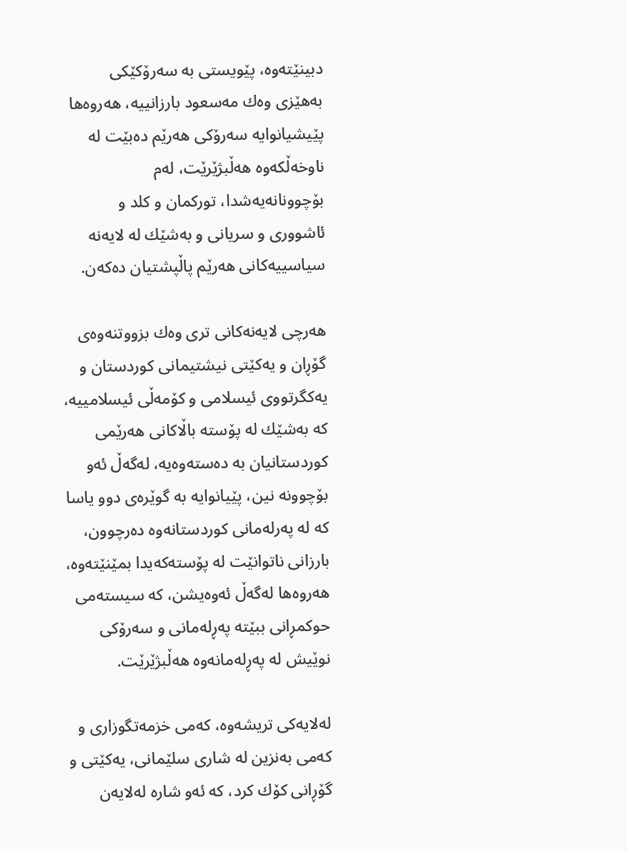دبینێتەوە، پێویستی بە سەرۆكێكی بەهێزی وەك مەسعود بارزانییە، هەروەها پێیشیانوایە سەرۆكی هەرێم دەبێت لە ناوخەڵكەوە هەڵبژێرێت، لەم بۆچوونانەیەشدا، توركمان و كلد و ئاشووری و سریانی و بەشێك لە لایەنە سیاسییەكانی هەرێم پاڵپشتیان دەكەن.

هەرچی لایەنەكانی تری وەك بزووتنەوەی گۆڕان و یەكێتی نیشتیمانی كوردستان و یەكگرتووی ئیسلامی و كۆمەڵی ئیسلامییە، كە بەشێك لە پۆستە باڵاكانی هەرێمی كوردستانیان بە دەستەوەیە، لەگەڵ ئەو بۆچوونە نین، پێیانوایە بە گوێرەی دوو یاسا كە لە پەرلەمانی كوردستانەوە دەرچوون، بارزانی ناتوانێت لە پۆستەكەیدا بمێنێتەوە، هەروەها لەگەڵ ئەوەیشن، كە سیستەمی حوكمڕانی ببێتە پەڕلەمانی و سەرۆكی نوێیش لە پەڕلەمانەوە هەڵبژێرێت.

لەلایەكی تریشەوە، كەمی خزمەتگوزاری و كەمی بەنزین لە شاری سلێمانی، یەكێتی و گۆڕانی كۆك كرد، كە ئەو شارە لەلایەن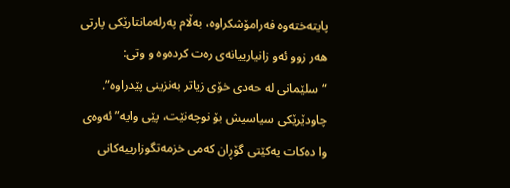پایتەختەوە فەرامۆشكراوە، به‌ڵام په‌رله‌مانتارێكی پارتی هەر زوو ئه‌و زانیارییانەی‌ ره‌ت كردەوە و وتی: “سلێمانی له‌ حه‌دی خۆی زیاتر به‌نزینی پێدراوه‌”. چاودێرێکی سیاسیش بۆ نوچەنێت، پێی وایە”ئەوەی وا دەکات یەکێتی گۆڕان کەمی خزمەتگوزارییەکانی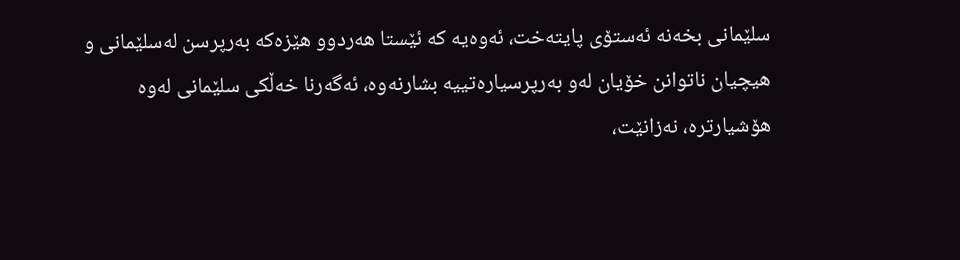سلێمانی بخەنە ئەستۆی پایتەخت، ئەوەیە کە ئێستا هەردوو هێزەکە بەرپرسن لەسلێمانی و هیچیان ناتوانن خۆیان لەو بەرپرسیارەتییە بشارنەوە، ئەگەرنا خەڵکی سلێمانی لەوە هۆشیارترە، نەزانێت،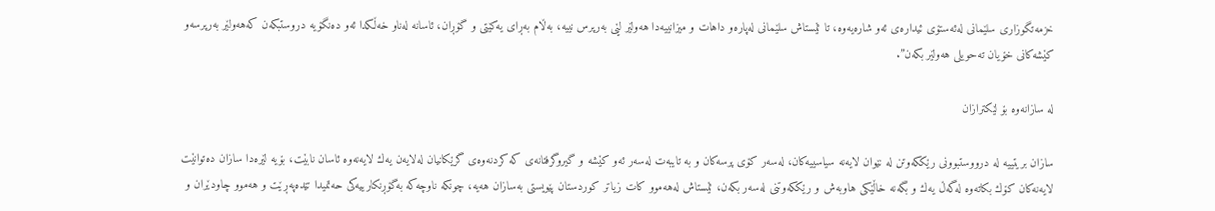خزمەتگوزاری سلێمانی لەئەستۆی ئیدارەی ئەو شارەیەوە، تا ئێستاش سلێمانی لەپارەو داهات و میزانییەدا هەولێر لێی بەرپرس نییە، بەڵام بەڕای یەکێتی و گۆڕان، ئاسانە لەناو خەڵکدا ئەو دەنگۆیە دروستبکەن کەهەولێر بەرپرسەو کێشەکانی خۆیان تەحویلی هەولێر بکەن”.

له‌ سازانه‌وه‌ بۆ لێكترازان

سازان بریتییه‌ له‌ درووستبوونی رێككه‌وتن له‌ نێوان لایه‌نه‌ سیاسییه‌كان، لەسەر كۆی پرسەكان و به‌ تایبه‌ت له‌سه‌ر ئه‌و كێشه‌ و گیروگرفتانه‌ی كه‌ كردنه‌وه‌ی گرێكانیان له‌لایه‌ن یه‌ك لایه‌نه‌وه‌ ئاسان نابێت، بۆیه‌ لێره‌دا سازان ده‌توانێت لایه‌نه‌كان كۆك بكاته‌وه‌ له‌گه‌ڵ یه‌ك و بگه‌نه‌ خاڵێكی هاوبه‌ش و رێككه‌وتنی له‌سه‌ر بكه‌ن، ئێستاش لەهەموو کات زیاتر کوردستان پێویستی بەسازان هەیە، چونکە ناوچەکە بەگۆڕنکارییەکی حەتمیدا تێدەپەڕێت و هەموو چاودێران و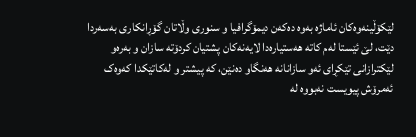لێکۆڵینەوەکان ئاماژە بەوە دەکەن دیمۆگرافیا و سنوری وڵاتان گۆڕانکاری بەسەردا دێت، لێ ئێستا لەم کاتە هەستیارەدا لایەنەكان پشتیان كردۆتە سازان و بەرەو لێكترازانی تێكڕای ئەو سازانانە هەنگاو دەنێن، كە پیشتر و لەکاتێکدا کەوەک ئەمرۆش پیویست نەبووە لە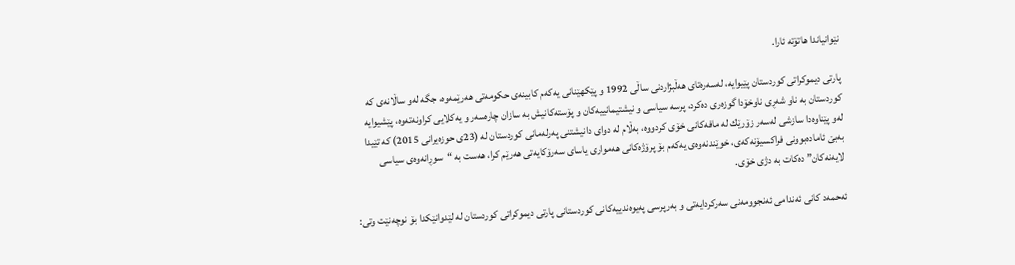نێوانیاندا هاتۆتە ئارا.

پارتی دیموكراتی كوردستان پێیوایه‌، له‌سه‌ره‌تای هه‌ڵبژاردنی ساڵی 1992 و پێكهێنانی یه‌كه‌م كابینه‌ی حكومه‌تی هه‌رێمه‌وه‌، جگه‌ له‌و ساڵانه‌ی كه‌ كوردستان به‌ ناو شه‌ڕی ناوخۆدا گوزه‌ری ده‌كرد، پرسه‌ سیاسی و نیشتیمانییه‌كان و پۆسته‌كانیش به‌ سازان چاره‌سه‌ر و یه‌كلایی كراونه‌ته‌وه‌، پێشیوایە لەو پێناوەدا سازشی لەسەر زۆرێك لە مافەكانی خۆی كردووە، به‌ڵام لە دوای دانیشتنی پەرلەمانی كوردستان لە (23ی حوزەیرانی 2015) كە تێیدا بەبێ ئامادەبوونی فراكسیۆنەكەی، خوێندنەوەی یەكەم بۆ پرۆژەكانی هەمواری یاسای سەرۆكایەتی هەرێم كرا، هه‌ست به‌ “سوڕانه‌وه‌ی سیاسی لایه‌نه‌كان” ده‌كات به‌ دژی خۆی‌.

ئه‌حمه‌د كانی ئه‌ندامی ئه‌نجوومه‌نی سه‌ركردایه‌تی و به‌رپرسی په‌یوه‌ندییه‌كانی كوردستانی پارتی دیموكراتی كوردستان له‌ لێدوانێكدا بۆ نوچه‌نێت وتی: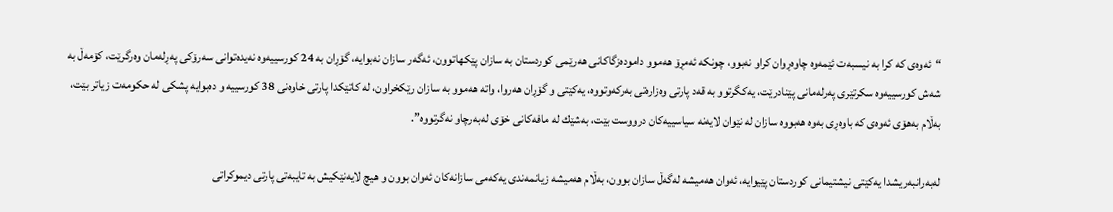“ئه‌وه‌ی كه‌ كرا به‌ نیسبه‌ت ئێمه‌وه‌ چاوه‌ڕوان كراو نه‌بوو، چونكه‌ ئه‌مڕۆ هه‌موو داموده‌زگاكانی هه‌رێمی كوردستان به‌ سازان پێكهاتوون، ئه‌گه‌ر سازان نه‌بوایه‌، گۆڕان به‌ 24 كورسییه‌وه‌ نه‌یده‌توانی سه‌رۆكی په‌ڕله‌مان وه‌رگرێت، كۆمه‌ڵ به‌ شه‌ش كورسییه‌وه‌ سكرتێری په‌رله‌مانی پێنادرێت، یه‌كگرتوو به‌ قه‌د پارتی وه‌زاره‌تی به‌ركه‌وتووه‌، یه‌كێتی و گۆڕان هه‌روا، واته‌ هه‌موو به‌ سازان رێكخراون، له‌ كاتێكدا پارتی خاوه‌نی 38 كورسییه‌ و ده‌بوایه‌ پشكی له‌ حكومه‌ت زیاتر بێت، به‌ڵام به‌هۆی ئه‌وه‌ی كه‌ باوه‌ڕی به‌وه‌ هه‌بووه‌ سازان له‌ نێوان لایه‌نه‌ سیاسییه‌كان درووست بێت، به‌شێك له‌ مافه‌كانی خۆی له‌به‌رچاو نه‌گرتووه‌”.

لەبەرانبەریشدا یەكێتی نیشتیمانی كوردستان پێیوایە، ئەوان هەمیشە لەگەڵ سازان بوون، بەڵام هەمیشە زیانمەندی یەكەمی سازانەكان ئەوان بوون و هیچ لایەنێكیش بە تایبەتی پارتی دیموكراتی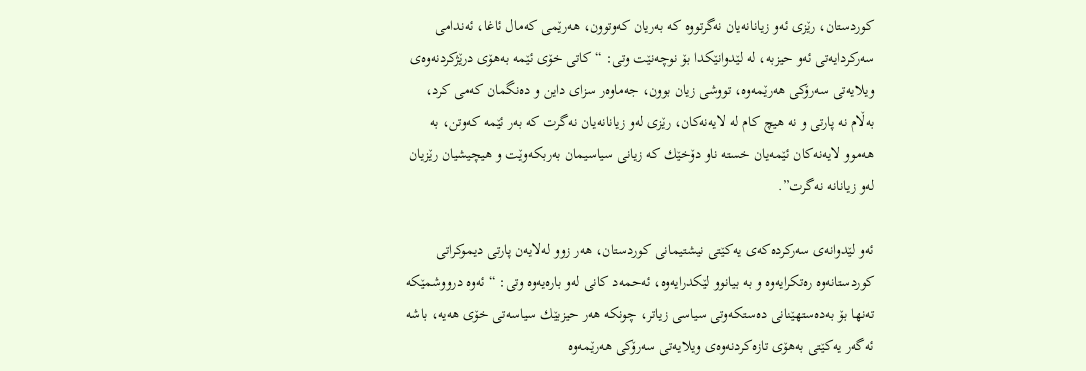كوردستان، رێزی ئەو زیانانەیان نەگرتووە كە بەریان كەوتوون، هه‌رێمی كه‌مال ئاغا، ئه‌ندامی سه‌ركردایه‌تی ئه‌و حیزبه‌، له‌ لێدوانێكدا بۆ نوچه‌نێت وتی: “كاتی خۆی ئێمه‌ به‌هۆی درێژكردنه‌وه‌ی ویلایه‌تی سه‌رۆكی هه‌رێمه‌وه‌، تووشی زیان بوون، جه‌ماوه‌ر سزای داین و ده‌نگمان كه‌می كرد، به‌ڵام نە پارتی و نە هیچ كام لە لایەنەكان، رێزی له‌و زیانانه‌یان نه‌گرت كه‌ به‌ر ئێمه‌ كه‌وتن، به‌ هه‌موو لایه‌نه‌كان ئێمه‌یان خسته‌ ناو دۆخێك كه‌ زیانی سیاسیمان به‌ربكه‌وێت و هیچیشیان رێزیان له‌و زیانانه‌ نه‌گرت”.

ئه‌و لێدوانه‌ی سه‌ركرده‌كه‌ی یه‌كێتی نیشتیمانی كوردستان، هه‌ر زوو له‌لایه‌ن پارتی دیموكراتی كوردستانه‌وه‌ ره‌تكرایه‌وه‌ و به‌ بیانوو لێكدرایه‌وه‌، ئه‌حمه‌د كانی له‌و باره‌یه‌وه‌ وتی: “ئه‌وه‌ درووشمێكه‌ ته‌نها بۆ به‌ده‌ستهێنانی ده‌ستكه‌وتی سیاسی زیاتر، چونكه‌ هه‌ر حیزبێك سیاسه‌تی خۆی هه‌یه‌، باشه‌ ئه‌گه‌ر یه‌كێتی به‌هۆی تازه‌كردنه‌وه‌ی ویلایه‌تی سه‌رۆكی هه‌رێمه‌وه‌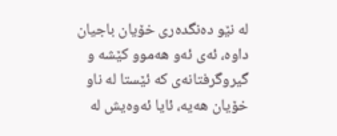لە نێو دەنگدەری خۆیان باجیان داوە، ئه‌ی ئه‌و هه‌موو كێشه‌ و گیروگرفتانه‌ی كه‌ ئێستا له‌ ناو خۆیان هه‌یه‌، ئایا ئه‌وه‌یش له‌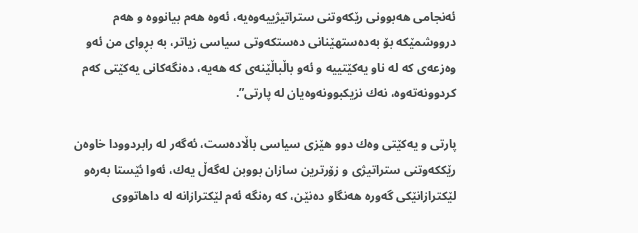ئه‌نجامی هه‌بوونی رێكه‌وتنی ستراتیژییه‌وه‌یه‌، ئه‌وه‌ هه‌م بیانووه‌ و هه‌م درووشمێكه‌ بۆ به‌ده‌ستهێنانی ده‌ستكه‌وتی سیاسی زیاتر، به‌ بڕوای من ئه‌و وه‌زعه‌ی كه‌ له‌ ناو یه‌كێتییه‌ و ئه‌و باڵباڵێنه‌ی كه‌ هه‌یه‌، ده‌نگه‌كانی یه‌كێتی كه‌م كردوونەته‌وه‌، نه‌ك نزیكبوونه‌وه‌یان له‌ پارتی”.

پارتی و یه‌كێتی وه‌ك دوو هێزی سیاسی باڵاده‌ست، ئەگەر له‌ رابردوودا خاوه‌ن رێككه‌وتنی ستراتیژی و زۆرترین سازان بووبن له‌گه‌ڵ یه‌ك، ئه‌وا ئێستا به‌ره‌و لێكترازانێكی گه‌وره‌ هه‌نگاو ده‌نێن، كه‌ ره‌نگه‌ ئه‌م لێكترازانه‌ له‌ داهاتووی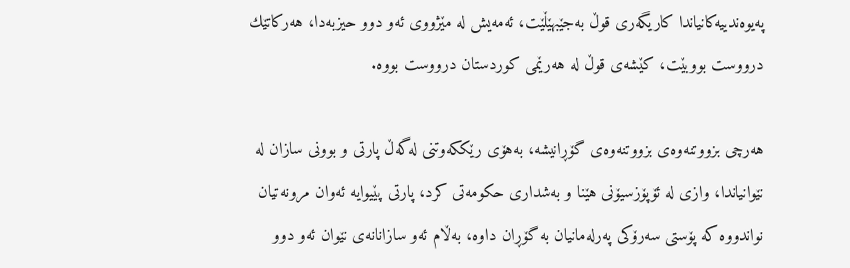په‌یوه‌ندییه‌كانیاندا كاریگه‌ری قوڵ به‌جێبهێڵێت، ئه‌مه‌یش له‌ مێژووی ئه‌و دوو حیزبه‌دا، هه‌ركاتێك درووست بووبێت، كێشه‌ی قوڵ له‌ هه‌رێمی كوردستان درووست بووه‌.

هەرچی بزووتنەوەی بزووتنه‌وه‌ی گۆڕانیشە، بەهۆی رێككەوتنی لەگەڵ پارتی و بوونی سازان لە نێوانیاندا، وازی لە ئۆپۆزسیۆنی هێنا و بەشداری حكومەتی كرد، پارتی پێیوایە ئەوان مرونەتیان نواندووە كە پۆستی سەرۆكی پەرلەمانیان بە گۆڕان داوە، بەڵام ئەو سازانانەی نێوان ئەو دوو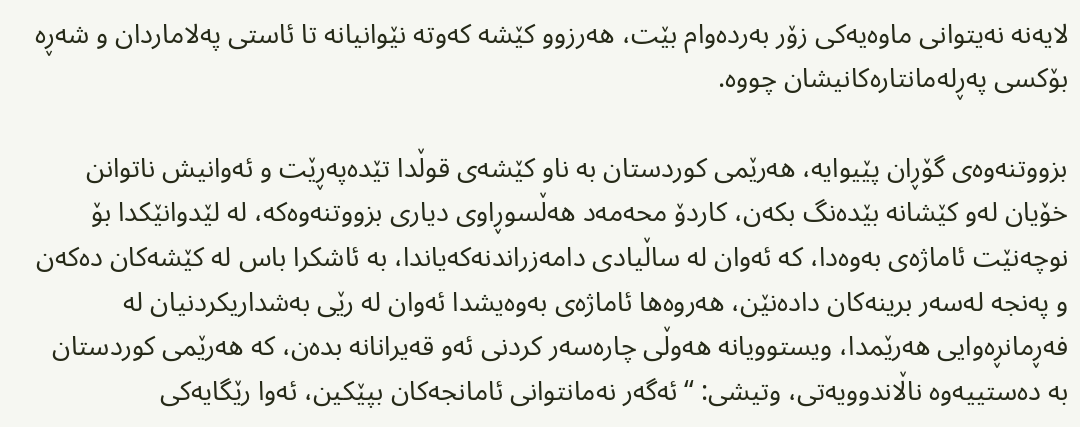لایەنە نەیتوانی ماوەیەكی زۆر بەردەوام بێت، هەرزوو كێشە كەوتە نێوانیانە تا ئاستی پەلاماردان و شەڕە بۆكسی پەڕلەمانتارەكانیشان چووە.

بزووتنەوەی گۆڕان پێیوایە، هه‌رێمی كوردستان به‌ ناو كێشه‌ی قوڵدا تێده‌په‌ڕێت و ئەوانیش ناتوانن خۆیان لەو كێشانە بێدەنگ بكەن، كاردۆ محه‌مه‌د هه‌ڵسوڕاوی دیاری بزووتنەوەكە، له‌ لێدوانێكدا بۆ نوچه‌نێت ئاماژه‌ی به‌وه‌دا، كه‌ ئه‌وان لە ساڵیادی دامەزراندنەكەیاندا، بە ئاشكرا باس لە كێشەكان دەكەن و پەنجە لەسەر برینەكان دادەنێن، هەروەها ئاماژەی بەوەیشدا ئەوان له‌ رێی به‌شداریكردنیان له‌ فه‌ڕمانڕه‌وایی هه‌رێمدا، ویستوویانە هه‌وڵی چاره‌سه‌ر كردنی ئه‌و قه‌یرانانه‌ بده‌ن، كە هەرێمی كوردستان بە دەستییەوە ناڵاندوویەتی، وتیشی: “ئه‌گه‌ر نه‌مانتوانی ئامانجه‌كان بپێكین، ئه‌وا رێگایه‌كی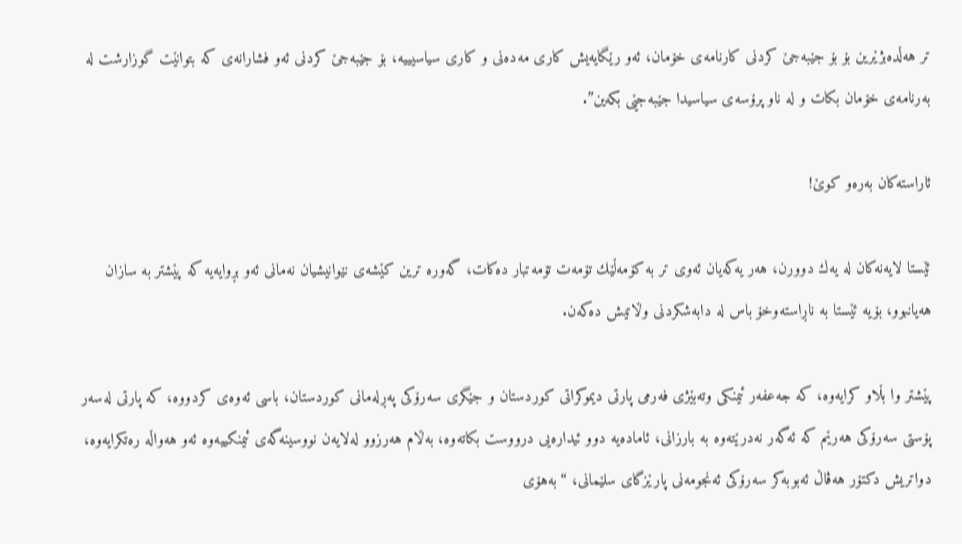تر هه‌ڵده‌بژێرین بۆ بۆ جێبه‌جێ‌ كردنی كارنامه‌ی خۆمان، ئه‌و رێگایه‌یش كاری مه‌ده‌نی و كاری سیاسیییه‌، بۆ جێبه‌جێ‌ كردنی ئه‌و فشارانه‌ی كه‌ بتوانێت گوزارشت له‌ به‌رنامه‌ی خۆمان بكات و له‌ ناو پرۆسه‌ی سیاسیدا جێبه‌جێی بكه‌ین”.

ئاراسته‌كان به‌ره‌و كوێ‌!

ئێستا لایه‌نه‌كان له‌ یه‌ك دوورن، هه‌ر یه‌كه‌یان ئه‌وی تر به‌ كۆمه‌ڵێك تۆمه‌ت تۆمه‌تبار ده‌كات، گه‌وره‌ ترین كێشه‌ی نێوانیشیان نه‌مانی ئه‌و بڕوایه‌یه‌ كه‌ پێشتر به‌ سازان هه‌یانبوو، بۆیه‌ ئێستا به‌ ناڕاسته‌وخۆ باس له‌ دابه‌شكردنی وڵاتیش ده‌كه‌ن.

پێشتر وا بڵاو كرایه‌وه‌، كه‌ جه‌عفه‌ر ئیمنكی وته‌بێژی فه‌رمی پارتی دیموكراتی كوردستان و جێگری سه‌رۆكی په‌ڕله‌مانی كوردستان، باسی ئه‌وه‌ی كردووه‌، كه‌ پارتی له‌سه‌ر پۆستی سه‌رۆكی هه‌رێم كه‌ ئه‌گه‌ر نه‌درێته‌وه‌ به‌ بارزانی، ئاماده‌یه‌ دوو ئیداره‌یی درووست بكاته‌وه‌، به‌ڵام هه‌رزوو له‌لایه‌ن نووسینه‌گه‌ی ئیمنكییه‌وه‌ ئه‌و هه‌واڵه‌ ره‌تكرایه‌وه‌، دواتریش دكتۆر هه‌ڤاڵ ئه‌بوبه‌كر سه‌رۆكی ئه‌نجومه‌نی پارێزگای سلێمانی، “به‌هۆی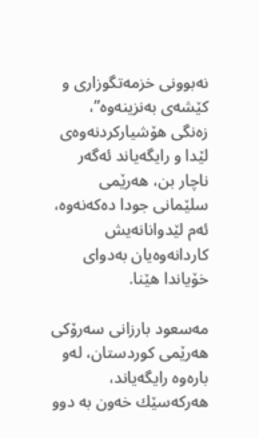نه‌بوونی خزمه‌تگوزاری و كێشه‌ی به‌نزینه‌وه”، زه‌نگی هۆشیاركردنه‌وه‌ی لێدا و رایگه‌یاند ئه‌گه‌ر ناچار بن، هه‌رێمی سلێمانی جودا ده‌كه‌نه‌وه‌، ئه‌م لێدوانانه‌یش كاردانه‌وه‌یان به‌دوای خۆیاندا هێنا.

مه‌سعود بارزانی سه‌رۆكی هه‌رێمی كوردستان، له‌و باره‌وه‌ رایگه‌یاند، هه‌ركه‌سێك خه‌ون به‌ دوو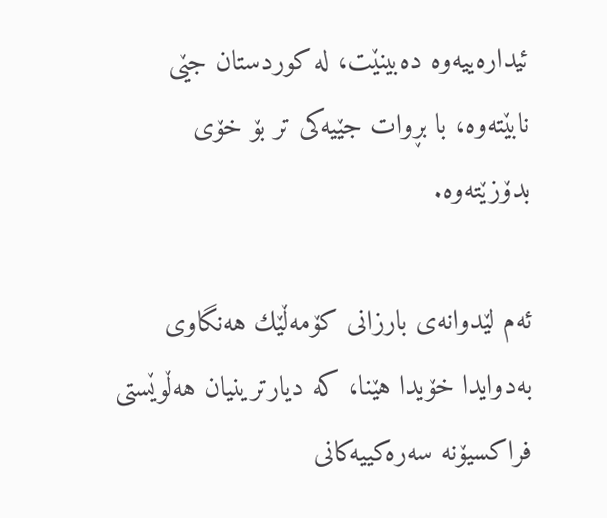ئیداره‌ییه‌وه‌ ده‌بینێت، له‌ كوردستان جێی نابێته‌وه‌، با بڕوات جێیه‌كی تر بۆ خۆی بدۆزێته‌وه‌.

ئه‌م لێدوانه‌ی بارزانی كۆمه‌ڵێك هه‌نگاوی به‌دوایدا خۆیدا هێنا، كه‌ دیارترینیان هه‌ڵوێستی فراكسیۆنه‌ سەرەكییەكانی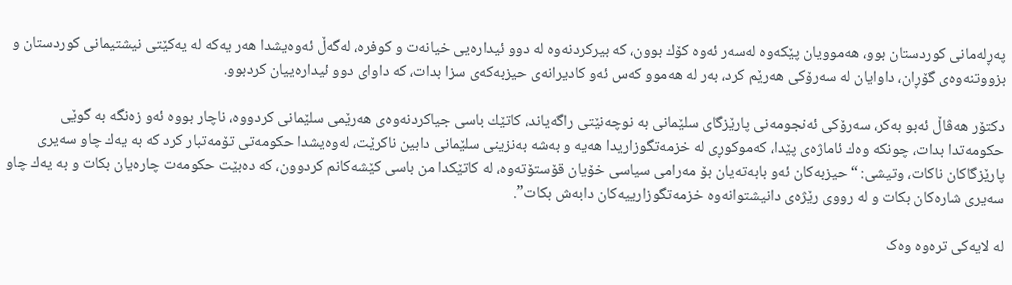په‌ڕله‌مانی كوردستان بوو، هه‌موویان پێكەوە لەسەر ئەوە كۆك بوون، كە بیركردنه‌وه‌ له‌ دوو ئیداره‌یی خیانه‌ت و كوفرە، لەگەڵ ئەوەیشدا هه‌ر یه‌كه‌ له‌ یه‌كێتی نیشتیمانی كوردستان و بزووتنه‌وه‌ی گۆڕان، داوایان له‌ سه‌رۆكی هه‌رێم كرد، بەر لە هەموو كەس‌ ئه‌و كادیرانه‌ی حیزبه‌كه‌ی سزا بدات، كه‌ داوای دوو ئیداره‌ییان كردبوو‌.

دكتۆر هه‌ڤاڵ ئه‌بو به‌كر، سه‌رۆكی ئه‌نجومه‌نی پارێزگای سلێمانی به‌ نوچه‌نێتی راگه‌یاند، كاتێك باسی جیاكردنه‌وه‌ی هه‌رێمی سلێمانی كردووه‌، ناچار بووە ئەو زەنگە بە گوێی حكومەتدا بدات، چونكە وەك ئاماژەی پێدا، كەموكوڕی لە خزمەتگوزاریدا هەیە و بەشە بەنزینی سلێمانی دابین ناكرێت، لەوەیشدا حكومەتی تۆمەتبار كرد كە بە یەك چاو سەیری پارێزگاكان ناكات، وتیشی: “حیزبه‌كان ئه‌و بابه‌ته‌یان بۆ مه‌رامی سیاسی خۆیان قۆستۆته‌وه‌، له‌ كاتێكدا من باسی كێشه‌كانم كردوون، كه‌ ده‌بێت حكومه‌ت چاره‌یان بكات و به‌ یه‌ك چاو سه‌یری شاره‌كان بكات و له‌ رووی رێژه‌ی دانیشتوانه‌وه‌ خزمه‌تگوزارییه‌كان دابه‌ش بكات”.

له‌ لایه‌كی تره‌وه‌ وەک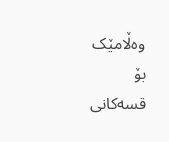وەڵامێک بۆ قسەکانی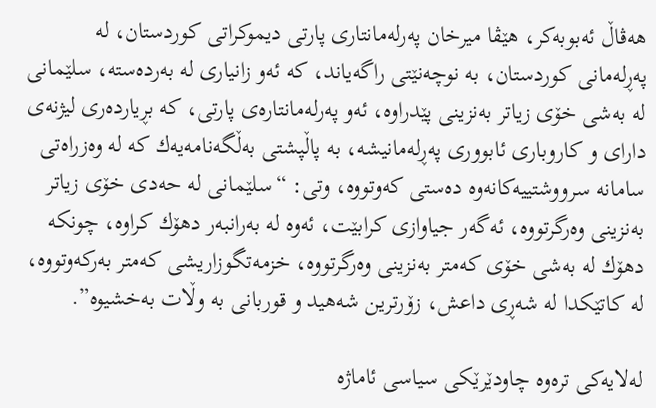هەڤاڵ ئەبوبەکر، هێڤا میرخان په‌رله‌مانتاری پارتی دیموكراتی كوردستان، لە پەڕلەمانی كوردستان، بە نوچەنێتی راگەیاند، كە ئەو زانیاری لە بەردەستە، سلێمانی لە بەشی خۆی زیاتر بەنزینی پێدراوە، ئەو پەرلەمانتارەی پارتی، كە بڕیاردەری لیژنەی دارای و كاروباری ئابووری پەڕلەمانیشە، به‌ پاڵپشتی به‌ڵگه‌نامه‌یه‌ك كه‌ لە وەزراەتی سامانە سرووشتییەكانەوە دەستی كەوتووە، وتی: “سلێمانی له‌ حه‌دی خۆی زیاتر به‌نزینی وه‌رگرتووه‌، ئه‌گه‌ر جیاوازی كرابێت، ئه‌وه‌ له‌ به‌رانبه‌ر دهۆك كراوه‌، چونكه‌ دهۆك له‌ به‌شی خۆی كه‌متر به‌نزینی وه‌رگرتووه‌، خزمه‌تگوزاریشی كه‌متر به‌ركه‌وتووه‌، له‌ كاتێكدا له‌ شه‌ڕی داعش، زۆرترین شه‌هید و قوربانی به‌ وڵات به‌خشیوه‌”.

لەلایەكی ترەوە چاودێرێكی سیاسی ئاماژه‌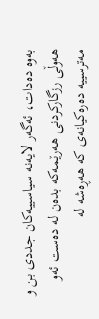به‌وه‌ ده‌دات، ئەگەر لایەنە سیاسییەكان جددی بن و هەوڵی رزگاركردنی هەرێمەكە بدەن لە دەست ئەو مەترسییە دەرەكیانەی كە هەڕەشە لە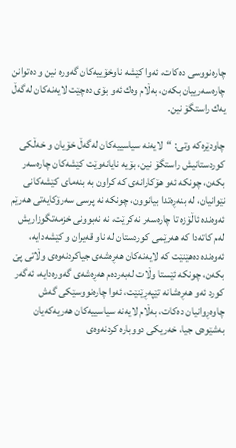چارەنووسی دەكات، ئەوا كێشە ناوخۆییەكان گەورە نین و دەتوانن چارەسەرییان بكەن، بەڵام وەك ئەو بۆی دەچێت لایەنەكان لەگەڵ یەك راستگۆ نین.

چاودێرەكە وتی: “لایه‌نه سیاسییە‌كان له‌گه‌ڵ خۆیان و خه‌ڵكی كوردستانیش راستگۆ نین، بۆیه‌ نایانه‌وێت كێشه‌كان چاره‌سه‌ر بكه‌ن، چونكه‌ ئه‌و هۆكارانه‌ی كه‌ كراون به‌ بنه‌مای كێشه‌كانی نێوانیان، له‌ بنه‌ڕه‌تدا بیانوون، چونكه‌ نه‌ پرسی سه‌رۆكایه‌تی هه‌رێم ئه‌وه‌نده‌ ئاڵۆزه‌ تا چاره‌سه‌ر نه‌كرێت، نه‌ نه‌بوونی خزمه‌تگوزاریش له‌م كاته‌دا كه‌ هه‌رێمی كوردستان له‌ ناو قه‌یران و كێشه‌دایه‌، ئه‌وه‌نده‌ ده‌هێنێت كه‌ لایه‌نه‌كان هه‌ڕه‌شه‌ی جیاكردنه‌وه‌ی وڵاتی پێ بكه‌ن، چونكە ئێستا وڵات لەبەردەم هەڕەشەی گەورەدایە، ئەگەر كورد ئەو هەڕەشانە تێپەڕێنێت، ئەوا چارەنووسێكی گەش چاوەڕوانیان دەكات، بەڵام لایه‌نه‌ سیاسییه‌كان هەریەكەیان به‌شێوه‌ی جیا، خه‌ریكی دووباره‌ كردنه‌وه‌ی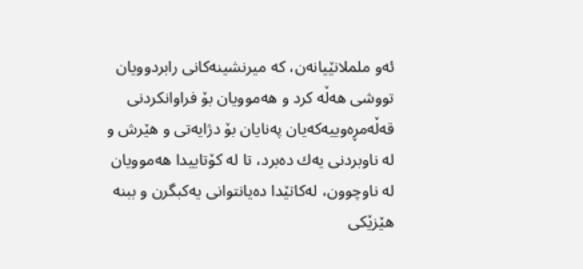ئه‌و ململانێیانه‌ن، كه‌ میرنشینه‌كانی رابردوویان تووشی هه‌ڵه‌ كرد و هه‌موویان بۆ فراوانكردنی قه‌ڵه‌مڕه‌وییه‌كه‌یان په‌نایان بۆ دژایه‌تی و هێرش و له‌ ناوبردنی یه‌ك ده‌برد، تا له‌ كۆتاییدا هه‌موویان له‌ ناوچوون، له‌كاتێدا ده‌یانتوانی یه‌كبگرن و ببنه‌ هێزێكی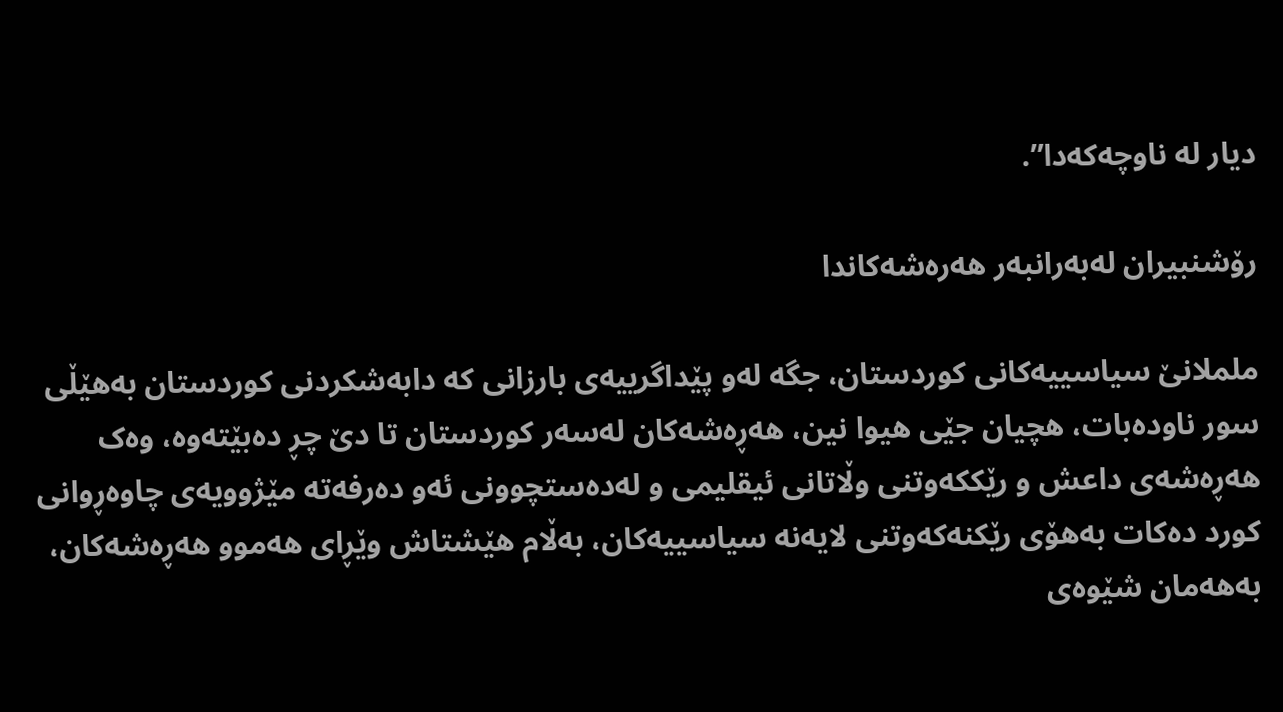دیار له‌ ناوچه‌كه‌دا”.

رۆشنبیران لەبەرانبەر هەرەشەکاندا

ململانێ سیاسییەکانی کوردستان، جگە لەو پێداگرییەی بارزانی کە دابەشکردنی کوردستان بەهێڵی سور ناودەبات، هچیان جێی هیوا نین، هەڕەشەکان لەسەر کوردستان تا دێ چڕ دەبێتەوە، وەک هەڕەشەی داعش و رێککەوتنی وڵاتانی ئیقلیمی و لەدەستچوونی ئەو دەرفەتە مێژوویەی چاوەڕوانی کورد دەکات بەهۆی رێکنەکەوتنی لایەنە سیاسییەکان، بەڵام هێشتاش وێڕای هەموو هەڕەشەکان، بەهەمان شێوەی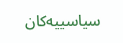سیاسییەکان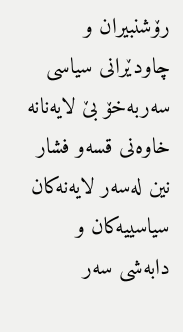رۆشنبیران و چاودێرانی سیاسی سەربەخۆ بێ لایەنانە خاوەنی قسەو فشار نین لەسەر لایەنەکان سیاسییەکان و دابەشی سەر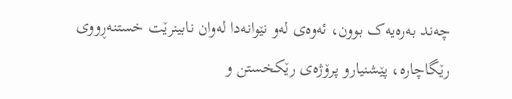چەند بەرەیەک بوون، ئەوەی لەو نێوانەدا لەوان نابینرێت خستنەڕووی رێگاچارە، پێشنیارو پرۆژەی رێکخستن و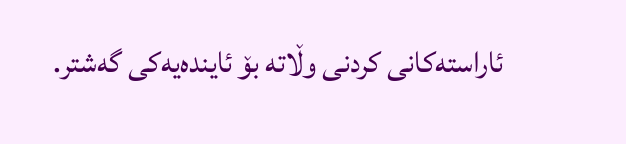ئاراستەکانی کردنی وڵاتە بۆ ئایندەیەکی گەشتر.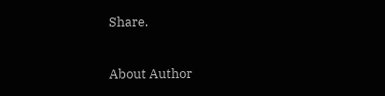Share.

About Author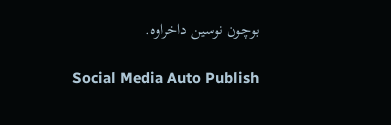بوچون نوسین داخراوە.

Social Media Auto Publish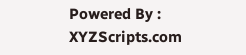Powered By : XYZScripts.com